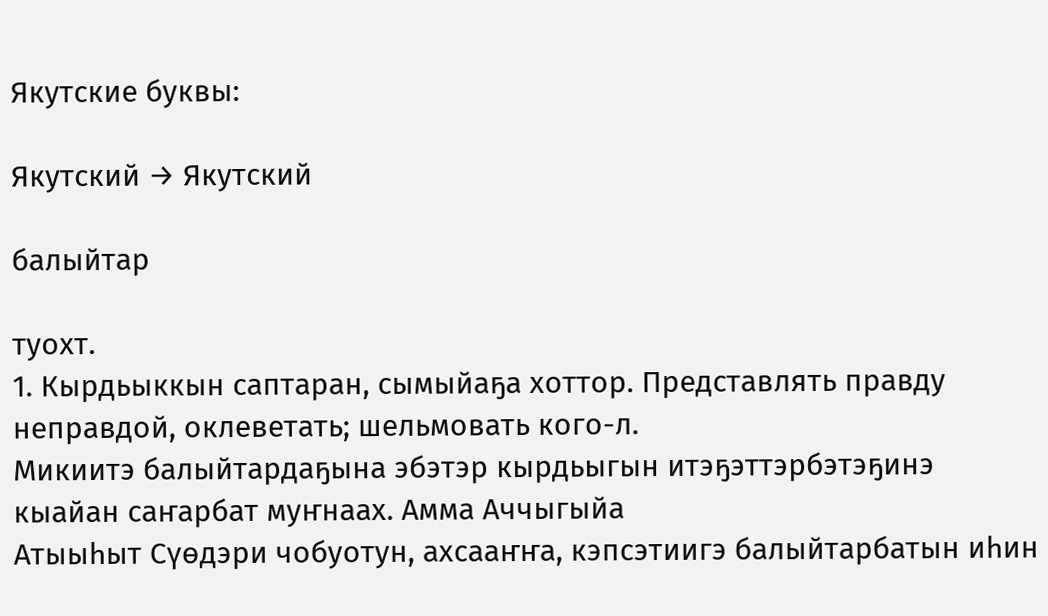Якутские буквы:

Якутский → Якутский

балыйтар

туохт.
1. Кырдьыккын саптаран, сымыйаҕа хоттор. Представлять правду неправдой, оклеветать; шельмовать кого-л.
Микиитэ балыйтардаҕына эбэтэр кырдьыгын итэҕэттэрбэтэҕинэ кыайан саҥарбат муҥнаах. Амма Аччыгыйа
Атыыһыт Сүөдэри чобуотун, ахсааҥҥа, кэпсэтиигэ балыйтарбатын иһин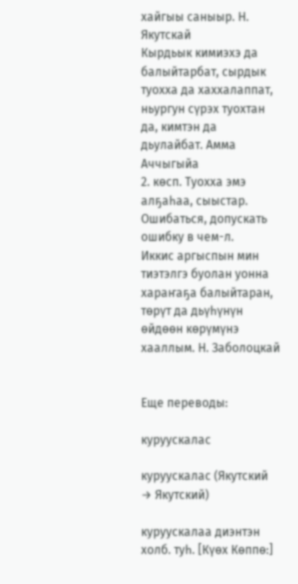хайгыы саныыр. Н. Якутскай
Кырдьык кимиэхэ да балыйтарбат, сырдык туохха да хаххалаппат, ньургун сүрэх туохтан да, кимтэн да дьулайбат. Амма Аччыгыйа
2. көсп. Туохха эмэ алҕаһаа, сыыстар. Ошибаться, допускать ошибку в чем-л.
Иккис аргыспын мин тиэтэлгэ буолан уонна хараҥаҕа балыйтаран, төрүт да дьүһүнүн өйдөөн көрүмүнэ хааллым. Н. Заболоцкай


Еще переводы:

куруускалас

куруускалас (Якутский → Якутский)

куруускалаа диэнтэн холб. туһ. [Күөх Көппө:]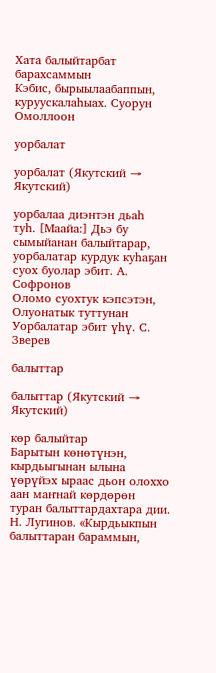Хата балыйтарбат барахсаммын
Кэбис, бырыылаабаппын, куруускалаһыах. Суорун Омоллоон

уорбалат

уорбалат (Якутский → Якутский)

уорбалаа диэнтэн дьаһ
туһ. [Маайа:] Дьэ бу сымыйанан балыйтарар, уорбалатар курдук куһаҕан суох буолар эбит. А. Софронов
Оломо суохтук кэпсэтэн, Олуонатык туттунан Уорбалатар эбит үһү. С. Зверев

балыттар

балыттар (Якутский → Якутский)

көр балыйтар
Барытын көнөтүнэн, кырдьыгынан ылына үөрүйэх ыраас дьон олоххо аан маҥнай көрдөрөн туран балыттардахтара дии. Н. Лугинов. «Кырдьыкпын балыттаран бараммын,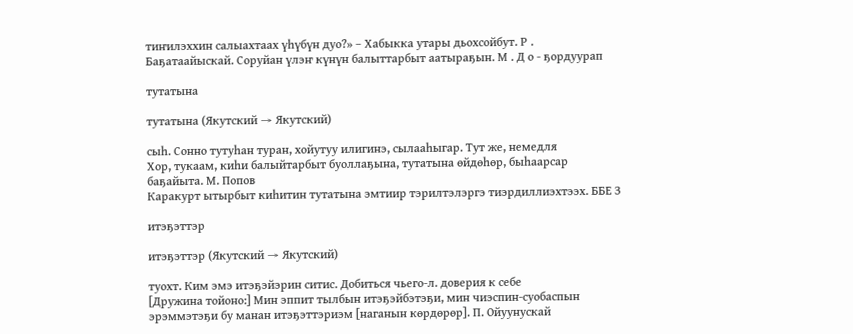тиҥилэххин салыахтаах үһүбүн дуо?» – Хабыкка утары дьохсойбут. Р . Баҕатаайыскай. Соруйан үлэҥ күнүн балыттарбыт аатыраҕын. М . Д о - ҕордуурап

тутатына

тутатына (Якутский → Якутский)

сыһ. Сонно тутуһан туран, хойутуу илигинэ, сылааһыгар. Тут же, немедля
Хор, тукаам, киһи балыйтарбыт буоллаҕына, тутатына өйдөһөр, быһаарсар баҕайыта. М. Попов
Каракурт ытырбыт киһитин тутатына эмтиир тэрилтэлэргэ тиэрдиллиэхтээх. ББЕ З

итэҕэттэр

итэҕэттэр (Якутский → Якутский)

туохт. Ким эмэ итэҕэйэрин ситис. Добиться чьего-л. доверия к себе
[Дружина тойоно:] Мин эппит тылбын итэҕэйбэтэҕи, мин чиэспин-суобаспын эрэммэтэҕи бу манан итэҕэттэриэм [наганын көрдөрөр]. П. Ойуунускай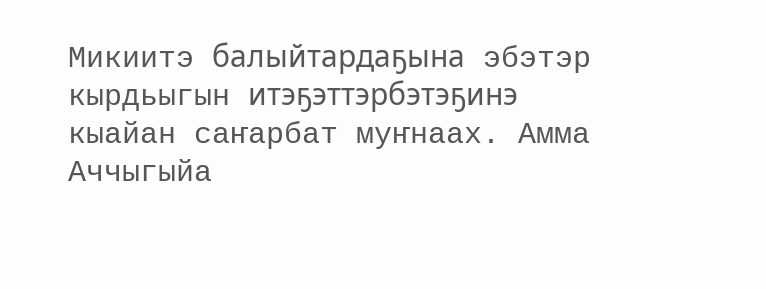Микиитэ балыйтардаҕына эбэтэр кырдьыгын итэҕэттэрбэтэҕинэ кыайан саҥарбат муҥнаах. Амма Аччыгыйа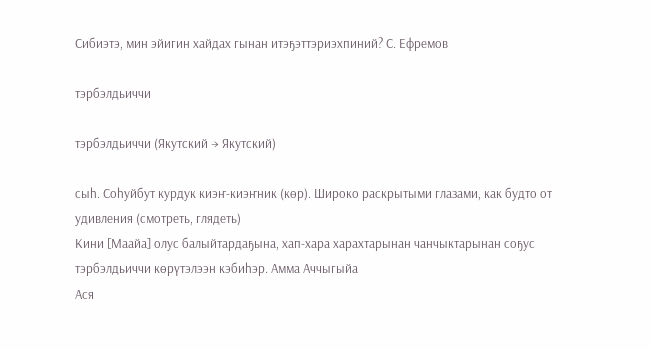Сибиэтэ, мин эйигин хайдах гынан итэҕэттэриэхпиний? С. Ефремов

тэрбэлдьиччи

тэрбэлдьиччи (Якутский → Якутский)

сыһ. Соһуйбут курдук киэҥ-киэҥник (көр). Широко раскрытыми глазами, как будто от удивления (смотреть, глядеть)
Кини [Маайа] олус балыйтардаҕына, хап-хара харахтарынан чанчыктарынан соҕус тэрбэлдьиччи көрүтэлээн кэбиһэр. Амма Аччыгыйа
Ася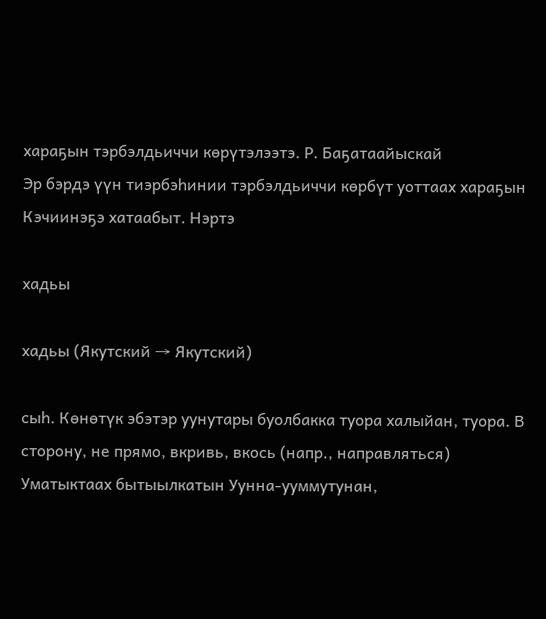хараҕын тэрбэлдьиччи көрүтэлээтэ. Р. Баҕатаайыскай
Эр бэрдэ үүн тиэрбэһинии тэрбэлдьиччи көрбүт уоттаах хараҕын Кэчиинэҕэ хатаабыт. Нэртэ

хадьы

хадьы (Якутский → Якутский)

сыһ. Көнөтүк эбэтэр уунутары буолбакка туора халыйан, туора. В сторону, не прямо, вкривь, вкось (напр., направляться)
Уматыктаах бытыылкатын Уунна-ууммутунан,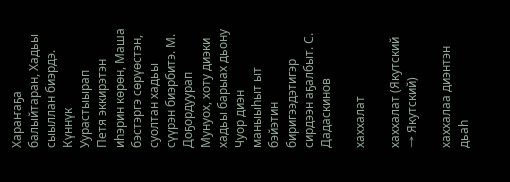Хараҥаҕа балыйтаран, Хадьы сыыллан биэрдэ. Күннүк Уурастыырап
Петя эккирэтэн иһэрин көрөн, Маша бэстэргэ сөрүөстэн, суолтан хадьы сүүрэн биэрбитэ. М. Доҕордуурап
Мунуох, хоту диэки хадьы барыах дьону Чуор диэн маныыһыт ыт бэйэтин биригээдэтигэр сирдээн аҕалбыт. С. Дадаскинов

хаххалат

хаххалат (Якутский → Якутский)

хаххалаа диэнтэн дьаһ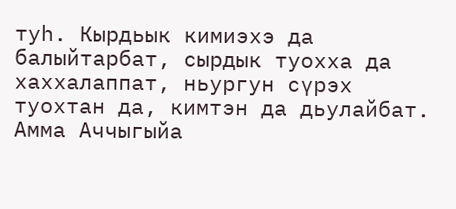туһ. Кырдьык кимиэхэ да балыйтарбат, сырдык туохха да хаххалаппат, ньургун сүрэх туохтан да, кимтэн да дьулайбат. Амма Аччыгыйа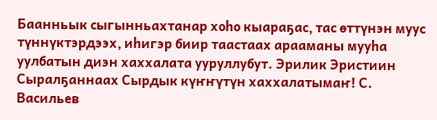Баанньык сыгынньахтанар хоһо кыараҕас, тас өттүнэн муус түннүктэрдээх, иһигэр биир таастаах арааманы мууһа уулбатын диэн хаххалата ууруллубут. Эрилик Эристиин
Сыралҕаннаах Сырдык күҥҥүтүн хаххалатымаҥ! С. Васильев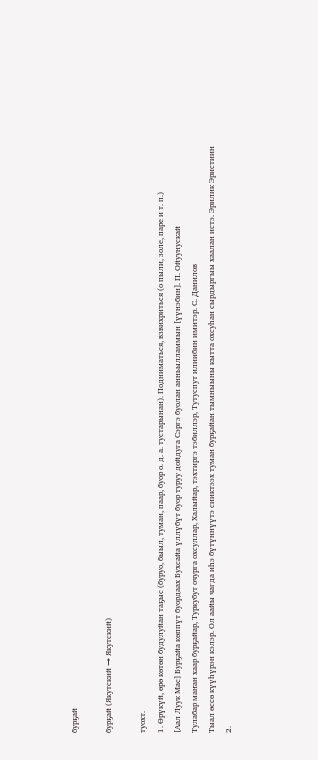бурҕай

бурҕай (Якутский → Якутский)

туохт.
1. Өрүкүй, өрө көтөн будулуйан таҕыс (буруо, быыл, туман, паар, буор о. д. а. тустарынан). Подниматься, взвихриться (о пыли, золе, паре и т. п.)
[Аал Луук Мас] Бурҕайа көппүт буордаах Бухсайа үллүбүт буор туруу дойдуга Сэргэ буолан анньылламмын [үүнэбин]. П. Ойуунускай
Тулабар маҥан хаар бурҕайар, Туркубут очурга охсуллар, Халыйар, тэхтиргэ тэбиллэр, Тутуспут илиибин имитэр. С. Данилов
Тыал өссө күүһүрэн кэлэр. Ол аайы чагда иһэ бүтүннүүтэ сииктээх туман бурҕайан тымныыны кытта охсуһан сырдыргыы хаалан истэ. Эрилик Эристиин
2.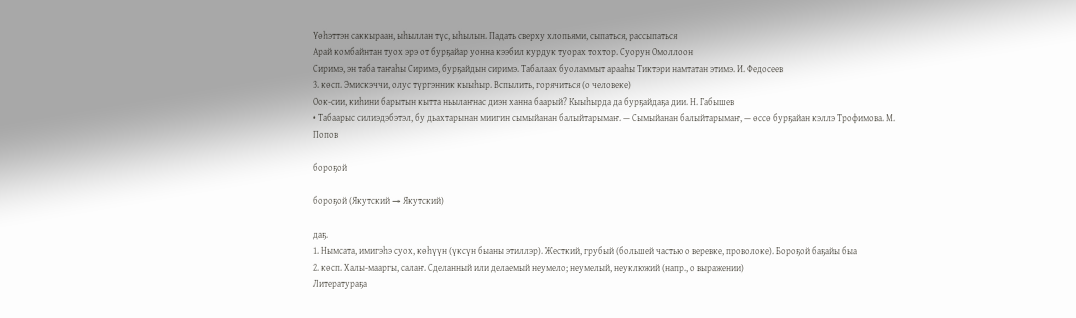Үөһэттэн саккыраан, ыһыллан түс, ыһылын. Падать сверху хлопьями, сыпаться, рассыпаться
Арай комбайнтан туох эрэ от бурҕайар уонна кээбил курдук туорах тохтор. Суорун Омоллоон
Сиримэ, эн таба таҥаһы Сиримэ, бурҕайдын сиримэ. Табалаах буоламмыт арааһы Тиктэри намтатан этимэ. И. Федосеев
3. көсп. Эмискэччи, олус түргэнник кыыһыр. Вспылить, горячиться (о человеке)
Оок-сии, киһини барытын кытта ньылаҥнас диэн ханна баарый? Кыыһырда да бурҕайдаҕа дии. Н. Габышев
• Табаарыс силиэдэбэтэл, бу дьахтарынан миигин сымыйанан балыйтарымаҥ. — Сымыйанан балыйтарымаҥ, — өссө бурҕайан кэллэ Трофимова. М. Попов

бороҕой

бороҕой (Якутский → Якутский)

даҕ.
1. Нымсата, имигэһэ суох, көһүүн (үксүн быаны этиллэр). Жесткий, грубый (большей частью о веревке, проволоке). Бороҕой баҕайы быа
2. көсп. Халы-мааргы, салаҥ. Сделанный или делаемый неумело; неумелый, неуклюжий (напр., о выражении)
Литератураҕа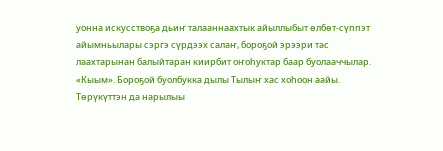уонна искусствоҕа дьиҥ талааннаахтык айыллыбыт өлбөт-сүппэт айымньылары сэргэ сүрдээх салаҥ, бороҕой эрээри тас лаахтарынан балыйтаран киирбит оҥоһуктар баар буолааччылар. «Кыым». Бороҕой буолбукка дылы Тылыҥ хас хоһоон аайы. Төрүкүттэн да нарылыы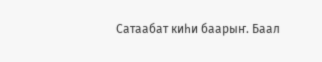Сатаабат киһи баарыҥ. Баал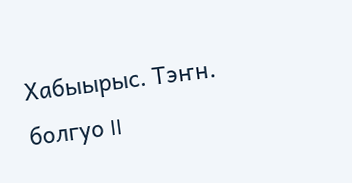Хабыырыс. Тэҥн. болгуо II